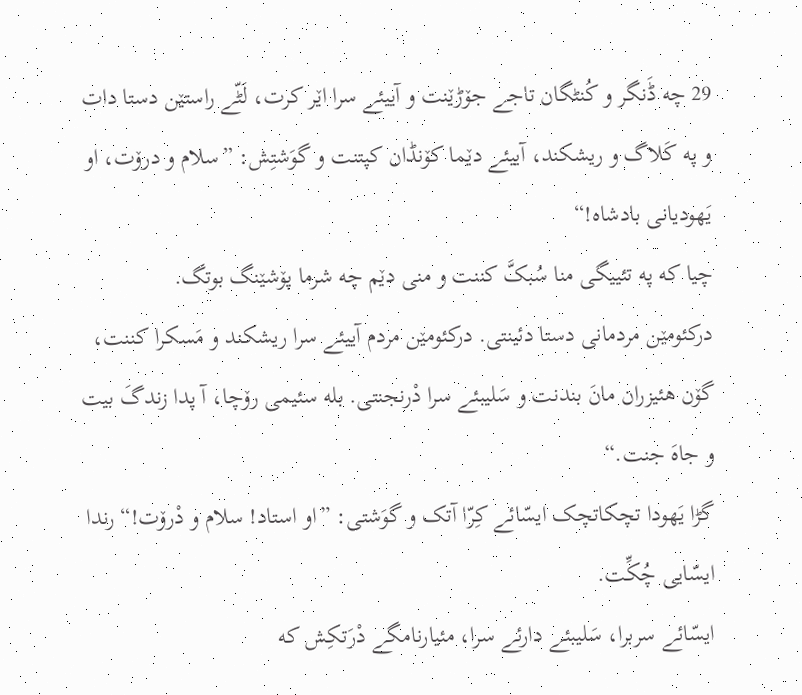29 چه ڈَنگر و کُنٹگان تاجے جۆڑێنت و آییئے سرا اێر کرت، لَٹّے راستێن دستا دات و په کَلاگ و ریشکند، آییئے دێما کۆنڈان کپتنت و گوَشتِش: ”سلام و درۆت، او یَهودیانی بادشاه!“
چیا که په تئییگی منا سُبکَّ کننت و منی دێم چه شرما پۆشێنگ بوتگ.
درکئومێن مردمانی دستا دئینتی. درکئومێن مردم آییئے سرا ریشکند و مَسکرا کننت، گۆن هئیزران مانَ بندنت و سَلیبئے سرا دْرنجنتی. بله سئیمی رۆچا، آ پدا زندگَ بیت و جاهَ جنت.“
گڑا یَهودا تچکاتچک ایسّائے کِرّا آتک و گوَشتی: ”او استاد! سلام و دْرۆت!“ رندا ایسّایی چُکِّت.
ایسّائے سربرا، سَلیبئے دارئے سرا، مئیارنامگے دْرَتکِش که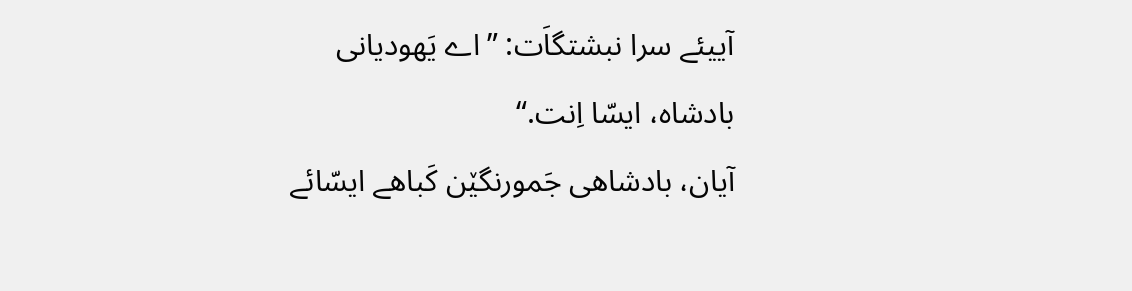آییئے سرا نبشتگاَت: ”اے یَهودیانی بادشاه، ایسّا اِنت.“
آیان، بادشاهی جَمورنگێن کَباهے ایسّائے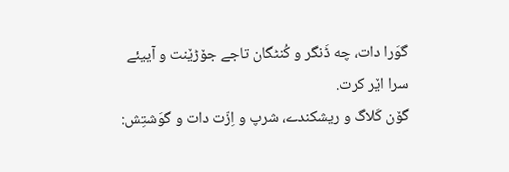گوَرا دات، چه ڈَنگر و کُنٹگان تاجے جۆڑێنت و آییئے سرا اێر کرت.
گۆن کَلاگ و ریشکندے، شرپ و اِزّت دات و گوَشتِش: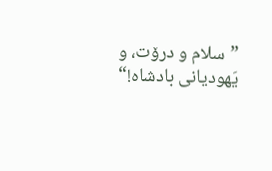”سلام و درۆت، و یَهودیانی بادشاه!“